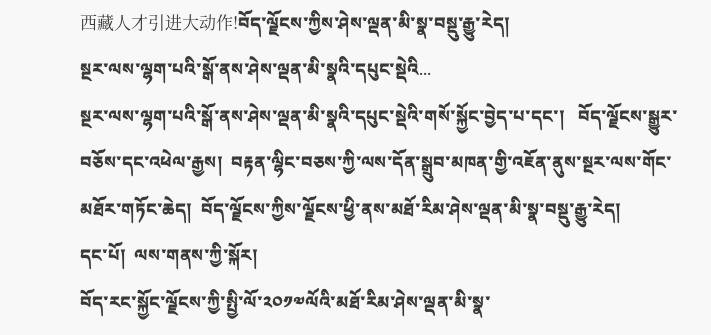西藏人才引进大动作!བོད་ལྗོངས་ཀྱིས་ཤེས་ལྡན་མི་སྣ་བསྡུ་རྒྱུ་རེད།
སྔར་ལས་ལྷག་པའི་སྒོ་ནས་ཤེས་ལྡན་མི་སྣའི་དཔུང་སྡེའི...
སྔར་ལས་ལྷག་པའི་སྒོ་ནས་ཤེས་ལྡན་མི་སྣའི་དཔུང་སྡེའི་གསོ་སྐྱོང་བྱེད་པ་དང་།   བོད་ལྗོངས་སྒྱུར་བཅོས་དང་འཕེལ་རྒྱས།  བརྟན་ལྷིང་བཅས་ཀྱི་ལས་དོན་སྒྲུབ་མཁན་གྱི་འཇོན་ནུས་སྔར་ལས་གོང་མཐོར་གཏོང་ཆེད།  བོད་ལྗོངས་ཀྱིས་ལྗོངས་ཕྱི་ནས་མཐོ་རིམ་ཤེས་ལྡན་མི་སྣ་བསྡུ་རྒྱུ་རེད།
དང་པོ།  ལས་གནས་ཀྱི་སྐོར།
བོད་རང་སྐྱོང་ལྗོངས་ཀྱི་སྤྱི་ལོ་༢༠༡༧ལོའི་མཐོ་རིམ་ཤེས་ལྡན་མི་སྣ་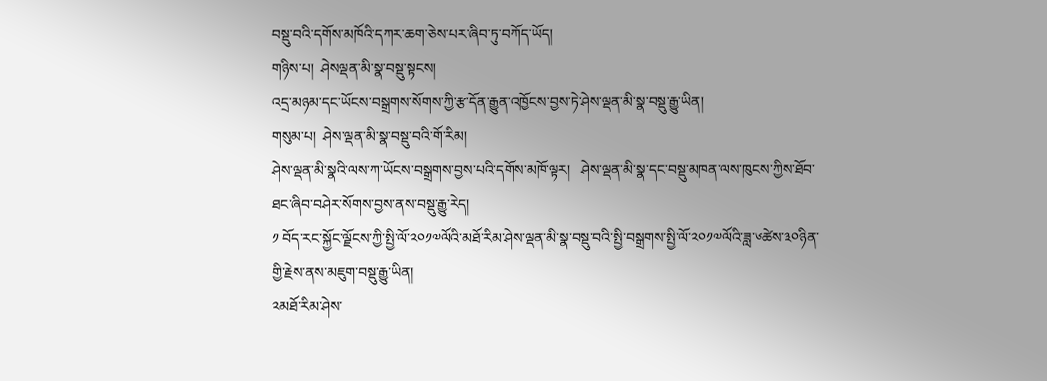བསྡུ་བའི་དགོས་མཁོའི་དཀར་ཆག་ཅེས་པར་ཞིབ་ཏུ་བཀོད་ཡོད།
གཉིས་པ།  ཤེསལྡན་མི་སྣ་བསྡུ་སྟངས།
འདྲ་མཉམ་དང་ཡོངས་བསྒྲགས་སོགས་ཀྱི་རྩ་དོན་རྒྱུན་འཁྱོངས་བྱས་ཏེ་ཤེས་ལྡན་མི་སྣ་བསྡུ་རྒྱུ་ཡིན།
གསུམ་པ།  ཤེས་ལྡན་མི་སྣ་བསྡུ་བའི་གོ་རིམ།
ཤེས་ལྡན་མི་སྣའི་ལས་ཀ་ཡོངས་བསྒྲགས་བྱས་པའི་དགོས་མཁོ་ལྟར།   ཤེས་ལྡན་མི་སྣ་དང་བསྡུ་མཁན་ལས་ཁུངས་ཀྱིས་ཐོབ་ཐང་ཞིབ་བཤེར་སོགས་བྱས་ནས་བསྡུ་རྒྱུ་རེད།
༡ བོད་རང་སྐྱོང་ལྗོངས་ཀྱི་སྤྱི་ལོ་༢༠༡༧ལོའི་མཐོ་རིམ་ཤེས་ལྡན་མི་སྣ་བསྡུ་བའི་སྤྱི་བསྒྲགས་སྤྱི་ལོ་༢༠༡༧ལོའི་ཟླ་༦ཚེས་༣༠ཉིན་གྱི་རྗེས་ནས་མཇུག་བསྡུ་རྒྱུ་ཡིན།
༢མཐོ་རིམ་ཤེས་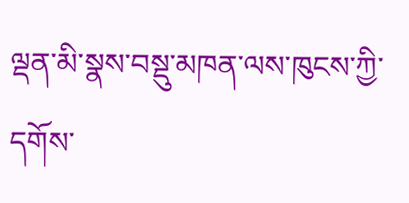ལྡན་མི་སྣས་བསྡུ་མཁན་ལས་ཁུངས་ཀྱི་དགོས་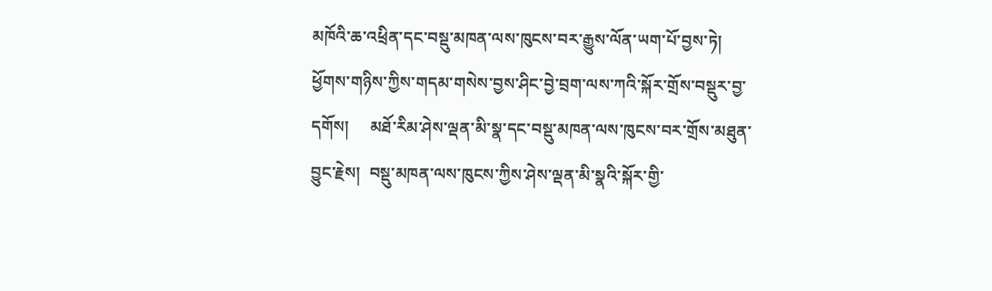མཁོའི་ཆ་འཕྲིན་དང་བསྡུ་མཁན་ལས་ཁུངས་བར་རྒྱུས་ལོན་ཡག་པོ་བྱས་ཏེ།  ཕྱོགས་གཉིས་ཀྱིས་གདམ་གསེས་བྱས་ཤིང་བྱེ་བྲག་ལས་ཀའི་སྐོར་གྲོས་བསྡུར་བྱ་དགོས།     མཐོ་རིམ་ཤེས་ལྡན་མི་སྣ་དང་བསྡུ་མཁན་ལས་ཁུངས་བར་གྲོས་མཐུན་བྱུང་རྗེས།  བསྡུ་མཁན་ལས་ཁུངས་ཀྱིས་ཤེས་ལྡན་མི་སྣའི་སྐོར་གྱི་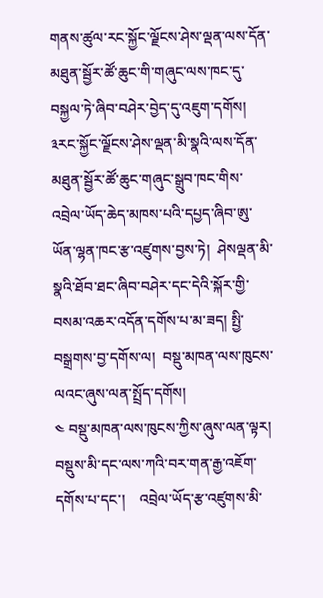གནས་ཚུལ་རང་སྐྱོང་ལྗོངས་ཤེས་ལྡན་ལས་དོན་མཐུན་སྦྱོར་ཚོ་ཆུང་གི་གཞུང་ལས་ཁང་དུ་བསྐྱལ་ཏེ་ཞིབ་བཤེར་བྱེད་དུ་འཇུག་དགོས།
༣རང་སྐྱོང་ལྗོངས་ཤེས་ལྡན་མི་སྣའི་ལས་དོན་མཐུན་སྦྱོར་ཚོ་ཆུང་གཞུང་སྒྲུབ་ཁང་གིས་འབྲེལ་ཡོད་ཆེད་མཁས་པའི་དཔྱད་ཞིབ་ཨུ་ཡོན་ལྷན་ཁང་རྩ་འཛུགས་བྱས་ཏེ།  ཤེསལྡན་མི་སྣའི་ཐོབ་ཐང་ཞིབ་བཤེར་དང་དེའི་སྐོར་གྱི་བསམ་འཆར་འདོན་དགོས་པ་མ་ཟད། སྤྱི་བསྒྲགས་བྱ་དགོས་ལ།  བསྡུ་མཁན་ལས་ཁུངས་ལའང་ཞུས་ལན་སྤྲོད་དགོས།
༤ བསྡུ་མཁན་ལས་ཁུངས་ཀྱིས་ཞུས་ལན་ལྟར།   བསྡུས་མི་དང་ལས་ཀའི་བར་གན་རྒྱ་འཇོག་དགོས་པ་དང་།    འབྲེལ་ཡོད་རྩ་འཛུགས་མི་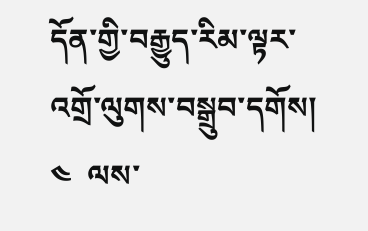དོན་གྱི་བརྒྱུད་རིམ་ལྟར་འགྲོ་ལུགས་བསྒྲུབ་དགོས།
༤  ལས་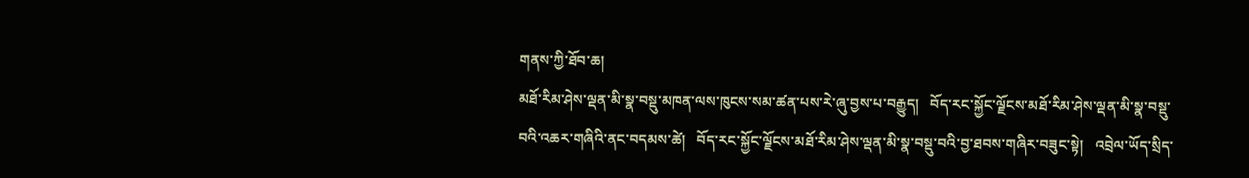གནས་ཀྱི་ཐོབ་ཆ།
མཐོ་རིམ་ཤེས་ལྡན་མི་སྣ་བསྡུ་མཁན་ལས་ཁུངས་སམ་ཚན་པས་རེ་ཞུ་བྱས་པ་བརྒྱུད།   བོད་རང་སྐྱོང་ལྗོངས་མཐོ་རིམ་ཤེས་ལྡན་མི་སྣ་བསྡུ་བའི་འཆར་གཞིའི་ནང་བདམས་ཚེ།   བོད་རང་སྐྱོང་ལྗོངས་མཐོ་རིམ་ཤེས་ལྡན་མི་སྣ་བསྡུ་བའི་བྱ་ཐབས་གཞིར་བཟུང་སྟེ།   འབྲེལ་ཡོད་སྲིད་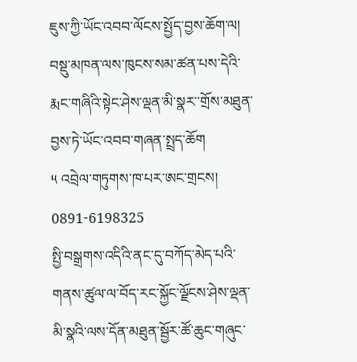ཇུས་ཀྱི་ཡོང་འབབ་ལོངས་སྤྱོད་བྱས་ཆོག་ལ།  བསྡུ་མཁན་ལས་ཁུངས་སམ་ཚན་པས་དེའི་རྨང་གཞིའི་སྟེང་ཤེས་ལྡན་མི་སྣར་་གྲོས་མཐུན་བྱས་ཏེ་ཡོང་འབབ་གཞན་སྤྲད་ཆོག
༥ འབྲེལ་གཏུགས་ཁ་པར་ཨང་གྲངས།   0891-6198325
སྤྱི་བསྒྲགས་འདིའི་ནང་དུ་བཀོད་མེད་པའི་གནས་ཚུལ་ལ་བོད་རང་སྐྱོང་ལྗོངས་ཤེས་ལྡན་མི་སྣའི་ལས་དོན་མཐུན་སྦྱོར་ཚོ་ཆུང་གཞུང་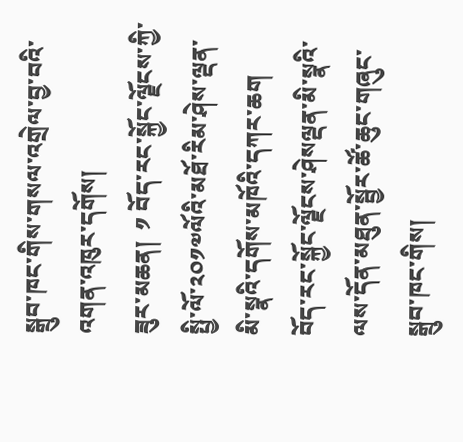སྒྲུབ་ཁང་གིས་གསལ་འགྲེལ་བྱ་བའི་འགན་འཁུར་དགོས།
ཟུར་མཆན།  ༡ བོད་རང་སྐྱོང་ལྗོངས་ཀྱི་སྤྱི་ལོ་༢༠༡༧ལོའི་མཐོ་རིམ་ཤེས་ལྡན་མི་སྣའི་དགོས་མཁོའི་དཀར་ཆག
བོད་རང་སྐྱོང་ལྗོངས་ཤེསལྡན་མི་སྣའི་ལས་དོན་མཐུན་སྦྱོར་ཚོ་ཆུང་གཞུང་སྒྲུབ་ཁང་གིས།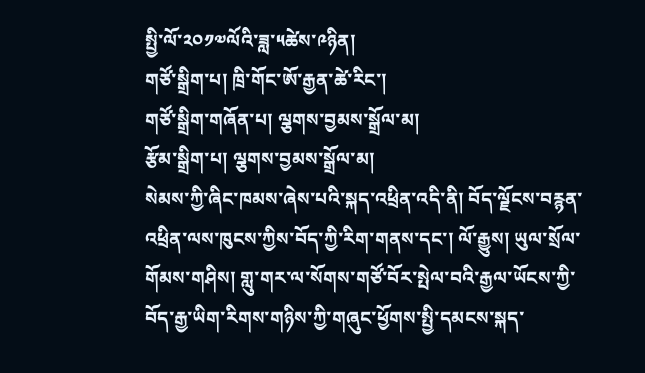སྤྱི་ལོ་༢༠༡༧ལོའི་ཟླ་༥ཚེས་༩ཉིན།
གཙོ་སྒྲིག་པ། ཁྲི་གོང་ཨོ་རྒྱན་ཚེ་རིང་།
གཙོ་སྒྲིག་གཞོན་པ། ལྕགས་བྱམས་སྒྲོལ་མ།
རྩོམ་སྒྲིག་པ། ལྕགས་བྱམས་སྒྲོལ་མ།
སེམས་ཀྱི་ཞིང་ཁམས་ཞེས་པའི་སྐད་འཕྲིན་འདི་ནི། བོད་ལྗོངས་བརྙན་འཕྲིན་ལས་ཁུངས་ཀྱིས་བོད་ཀྱི་རིག་གནས་དང་། ལོ་རྒྱུས། ཡུལ་སྲོལ་གོམས་གཤིས། གླུ་གར་ལ་སོགས་གཙོ་བོར་སྤེལ་བའི་རྒྱལ་ཡོངས་ཀྱི་བོད་རྒྱ་ཡིག་རིགས་གཉིས་ཀྱི་གཞུང་ཕྱོགས་སྤྱི་དམངས་སྐད་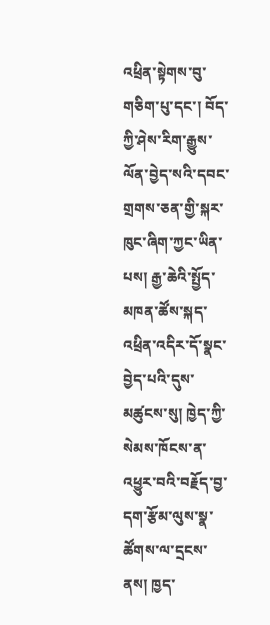འཕྲིན་སྟེགས་བུ་གཅིག་པུ་དང་། བོད་ཀྱི་ཤེས་རིག་རྒྱུས་ལོན་བྱེད་སའི་དབང་གྲགས་ཅན་གྱི་སྐར་ཁུང་ཞིག་ཀྱང་ཡིན་པས། རྒྱ་ཆེའི་སྤྱོད་མཁན་ཚོས་སྐད་འཕྲིན་འདིར་དོ་སྣང་བྱེད་པའི་དུས་མཚུངས་སུ། ཁྱེད་ཀྱི་སེམས་ཁོངས་ན་འཕྱུར་བའི་བརྗོད་བྱ་དག་རྩོམ་ལུས་སྣ་ཚོགས་ལ་དྲངས་ནས། ཁྱད་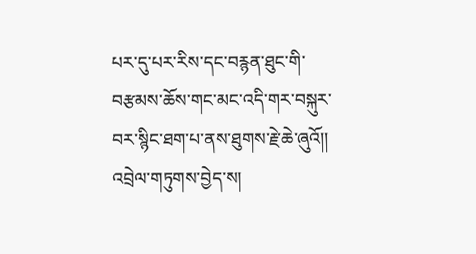པར་དུ་པར་རིས་དང་བརྙན་ཐུང་གི་བརྩམས་ཆོས་གང་མང་འདི་གར་བསྐུར་བར་སྙིང་ཐག་པ་ནས་ཐུགས་རྗེ་ཆེ་ཞུའོ།།
འབྲེལ་གཏུགས་བྱེད་ས།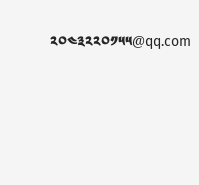༢༠༤༣༢༢༠༡༥༥@qq.com